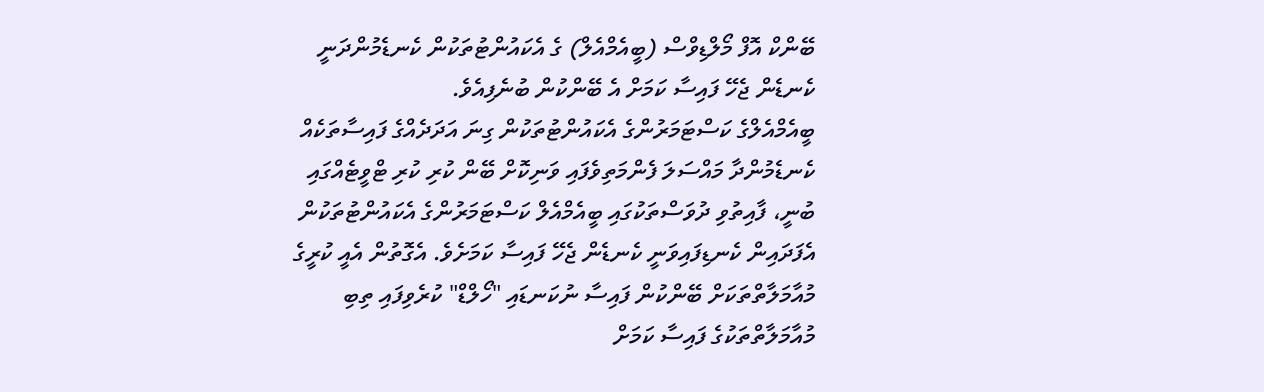ބޭންކް އޮފް މޯލްޑިވްސް (ބީއެމްއެލް) ގެ އެކައުންޓުތަކުން ކެނޑެމުންދަނީ ކެނޑެން ޖެހޭ ފައިސާ ކަމަށް އެ ބޭންކުން ބުނެފިއެވެ.
ބީއެމްއެލްގެ ކަސްޓަމަރުންގެ އެކައުންޓުތަކުން ގިނަ އަދަދެއްގެ ފައިސާތަކެއް ކެނޑެމުންދާ މައްސަލަ ފެންމަތިވެފައި ވަނިކޮށް ބޭން ކުރި ކުރި ޓްވީޓެއްގައި ބުނީ، ފާއިތުވި ދުވަސްތަކުގައި ބީއެމްއެލް ކަސްޓަމަރުންގެ އެކައުންޓުތަކުން އެފަދައިން ކެނޑިފައިވަނީ ކެނޑެން ޖެހޭ ފައިސާ ކަމަށެވެ. އެގޮތުން އެއީ ކުރީގެ މުއާމަލާތްތަކަށް ބޭންކުން ފައިސާ ނުކަނޑައި "ހޯލްޑް" ކުރެވިފައި ތިބި މުއާމަލާތްތަކުގެ ފައިސާ ކަމަށް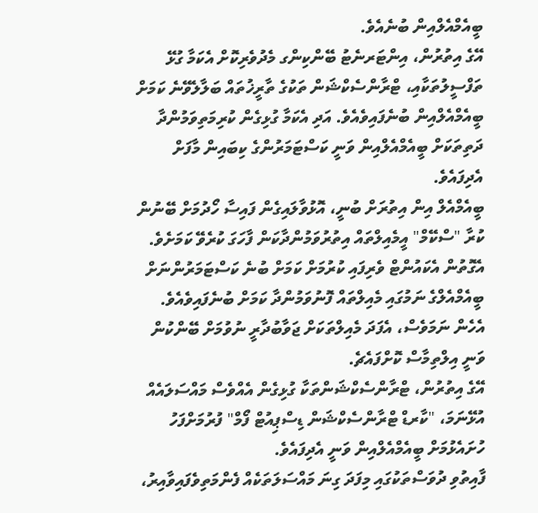ބީއެމްއެލްއިން ބުނެއެވެ.
އޭގެ އިތުރުން، އިންޓަރނެޓު ބޭންކިންގ މެދުވެރިކޮށް އެކަމާ ގުޅޭ ތަފްސީލުތަކާއި، ޓްރާންސެކްޝަން ތަކުގެ ތާރީޚުތައް ބަލާލެވޭނެ ކަމަށް ބީއެމްއެލްއިން ބުނެފައިވެއެވެ. އަދި އެކަމާ ގުޅިގެން ކުރިމަތިވަމުންދާ ދަތިތަކަށް ބީއެމްއެލްއިން ވަނީ ކަސްޓަމަރުންގެ ކިބައިން މާފަށް އެދިފައެވެ.
ބީއެމްއެލް އިން އިތުރަށް ބުނީ، އޮޅުވާލައިގެން ފައިސާ ހޯދުމަށް ބޭނުން ކުރާ "ސްކޭމް" އީމެއިލްތައް އިތުރުވަމުންދާކަން ފާހަގަ ކުރެވޭ ކަމަށެވެ. އެގޮތުން އެކައުންޓް ވެރިފައި ކުރުމަށް ކަމަށް ބުނެ ކަސްޓަމަރުންނަށް ބީއެމްއެލްގެ ނަމުގައި މެއިލްތައް ފޮނުވަމުންދާ ކަމަށް ބުނެފައިވެއެވެ. އެހެން ނަމަވެސް، އެފަދަ މެއިލްތަކަށް ޖަވާބުދާރީ ނުވުމަށް ބޭންކުން ވަނީ އިލްތިމާސް ކޮށްފައެޗެ.
އޭގެ އިތުރުން، ޓްރާންސެކްޝަންތަކާ ގުޅިގެން އެއްވެސް މައްސަލައެއް އުޅޭނަމަ، "ކާރޑް ޓްރާންސެކްޝަން ޑިސްޕިއުޓް ފޯމް" ފުރުމަށްފަހު ހުށައެޅުމަށް ބީއެމްއެލްއިން ވަނީ އެދިފައެވެ.
ފާއިތުވި ދުވަސްތަކުގައި މިފަދަ ގިނަ މައްސަލަތަކެއް ފެންމަތިވެފައިވާއިރު،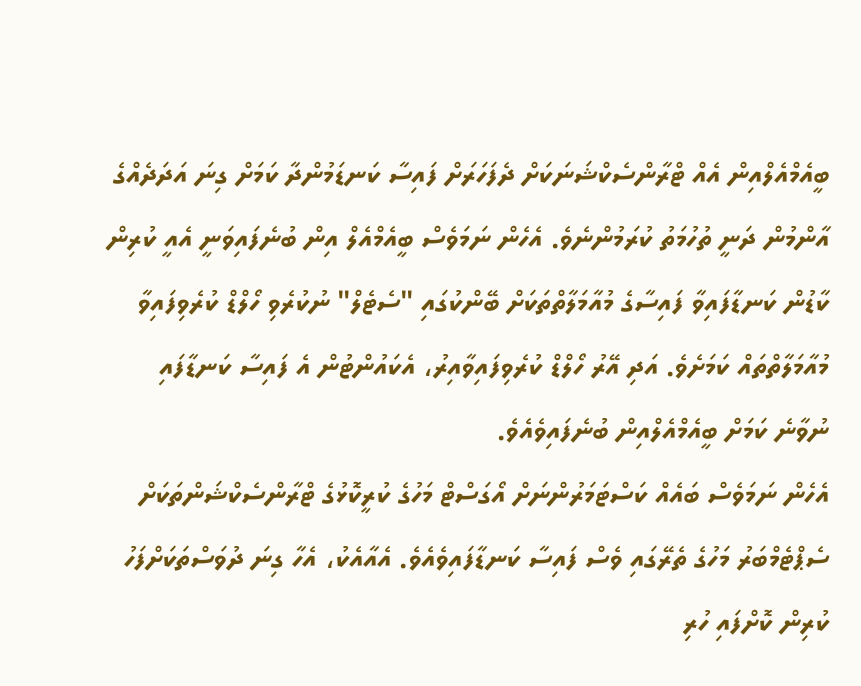ބީއެމްއެލްއިން އެއް ޓްރާންސެކްޝަނަކަށް ދެފަހަރަށް ފައިސާ ކަނޑަމުންދާ ކަމަށް ގިނަ އަދަދެއްގެ އާންމުން ދަނީ ތުހުމަތު ކުރަމުންނެވެ. އެހެން ނަމަވެސް ބީއެމްއެލް އިން ބުނެފައިވަނީ އެއީ ކުރިން ކާޑުން ކަނޑާފައިވާ ފައިސާގެ މުއާމަލާތްތަކަށް ބޭންކުގައި "ސެޓެލް" ނުކުރެވި ހޯލްޑް ކުރެވިފައިވާ މުއާމަލާތްތައް ކަމަށެވެ. އަދި އޭރު ހޯލްޑް ކުރެވިފައިވާއިރު، އެކައުންޓުން އެ ފައިސާ ކަނޑާފައި ނުވާނެ ކަމަށް ބީއެމްއެލްއިން ބުނެފައިވެއެވެ.
އެހެން ނަމަވެސް ބައެއް ކަސްޓަމަރުންނަށް އޯގަސްޓް މަހުގެ ކުރީކޮޅުގެ ޓްރާންސެކްޝަންތަކަށް ސެޕްޓެމްބަރު މަހުގެ ތެރޭގައި ވެސް ފައިސާ ކަނޑާފައިވެއެވެ. އެއާއެކު، އެހާ ގިނަ ދުވަސްތަކަށްފަހު ކުރިން ކޮށްފައި ހުރި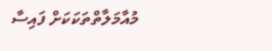މުއާމަލާތްތަކަކަށް ފައިސާ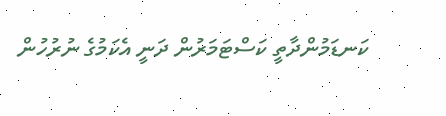ކަނޑަމުންދާތީ ކަސްޓަމަރުން ދަނީ އެކަމުގެ ނުރުހުން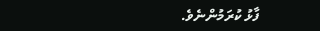ފާޅު ކުރަމުންނެވެ.